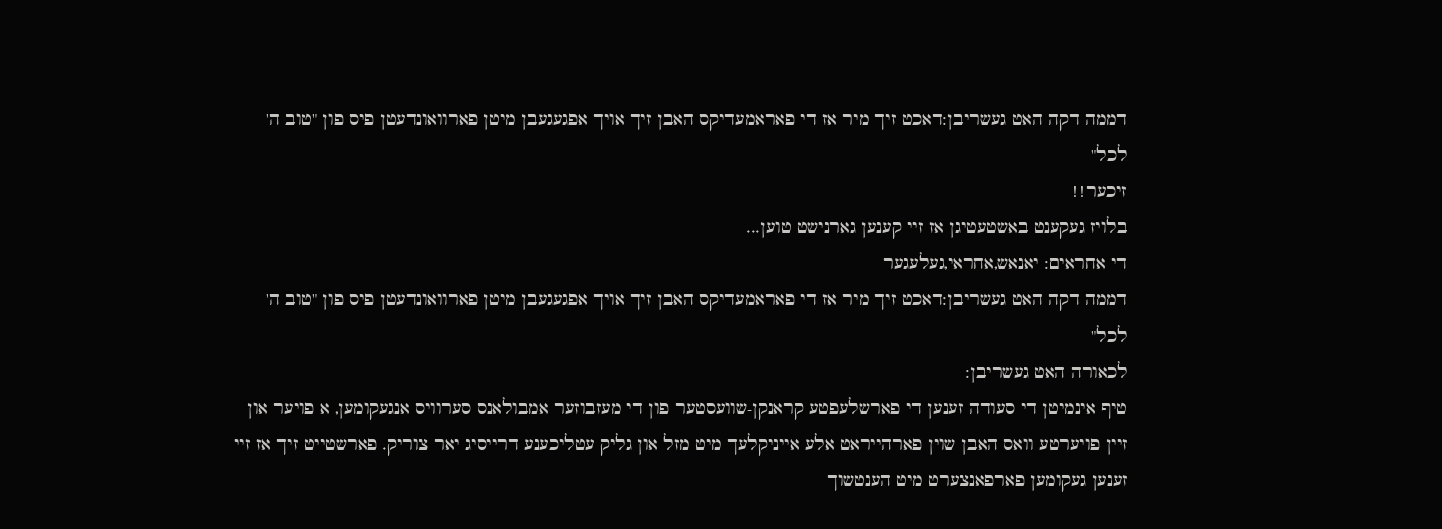דממה דקה האט געשריבן:דאכט זיך מיר אז די פאראמעדיקס האבן זיך אויך אפגעגעבן מיטן פארוואונדעטן פיס פון "טוב ה' לכל"
זיכער!!
בלויז געקענט באשטעטיגן אז זיי קענען גארנישט טוען...
די אחראים: יאנאש,אחראי,געלעגער
דממה דקה האט געשריבן:דאכט זיך מיר אז די פאראמעדיקס האבן זיך אויך אפגעגעבן מיטן פארוואונדעטן פיס פון "טוב ה' לכל"
לכאורה האט געשריבן:
טיף אינמיטן די סעודה זענען די פארשלעפטע קראנקן-שוועסטער פון די מעזבוזער אמבולאנס סערוויס אנגעקומען, א פויער און זיין פויערטע וואס האבן שוין פארהייראט אלע אייניקלעך מיט מזל און גליק עטליכענע דרייסיג יאר צוריק. פארשטייט זיך אז זיי זענען געקומען פארפאנצערט מיט הענטשוך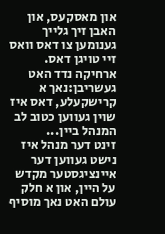און מאסקעס, און האבן זיך גלייך גענומען צו דאס וואס זיי טויגן דאס.
ארחיקה נדד האט געשריבן:נאך א קרישקעלע, דאס איז שוין געווען כטוב לב המנהל ביין...
זינט דער מנהל איז נישט געווען דער איינציגסטער מקדש על היין, און א חלק עולם האט נאך מוסיף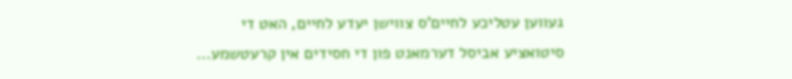געווען עטליכע לחיים'ס צווישן יעדע לחיים, האט די סיטואציע אביסל דערמאנט פון די חסידים אין קרעטשמע...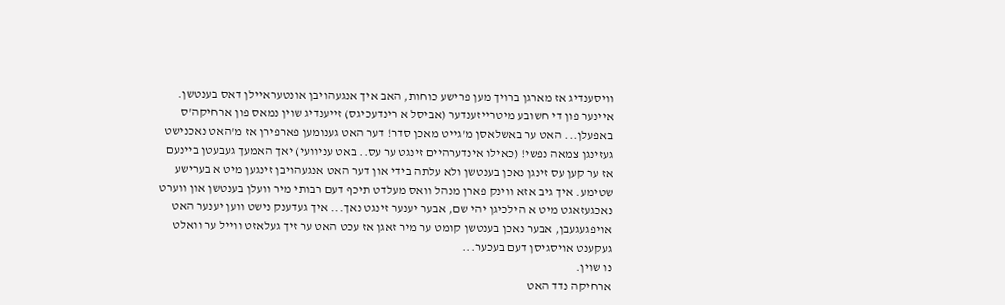וויסענדיג אז מארגן ברויך מען פרישע כוחות, האב איך אנגעהויבן אונטעראיילן דאס בענטשן. איינער פון די חשובע מיטרייזענדער (אביסל א רינדעכיגס) זייענדיג שוין נמאס פון ארחיקה'ס באפעלן... האט ער באשלאסן מ'גייט מאכן סדר! דער האט גענומען פארפירן אז מ'האט נאכנישט געזינגן צמאה נפשי! (כאילו אינדערהיים זינגט ער עס.. באט עניוועי) יאך האמעך געבעטן ביינעם אז ער קען עס זינגן נאכן בענטשן ולא עלתה בידי און דער האט אנגעהויבן זינגען מיט א בערישע שטימע. איך גיב אזא ווינק פארן מנהל וואס מעלדט תיכף דעם רבותי מיר וועלן בענטשן און ווערט נאכגעזאגט מיט א הילכיגן יהי שם, אבער יענער זינגט נאך... איך געדענק נישט ווען יענער האט אויפגעגעבן, אבער נאכן בענטשן קומט ער מיר זאגן אז עכט האט ער זיך געלאזט ווייל ער וואלט געקענט אויסגיסן דעם בעכער...
נו שוין.
ארחיקה נדד האט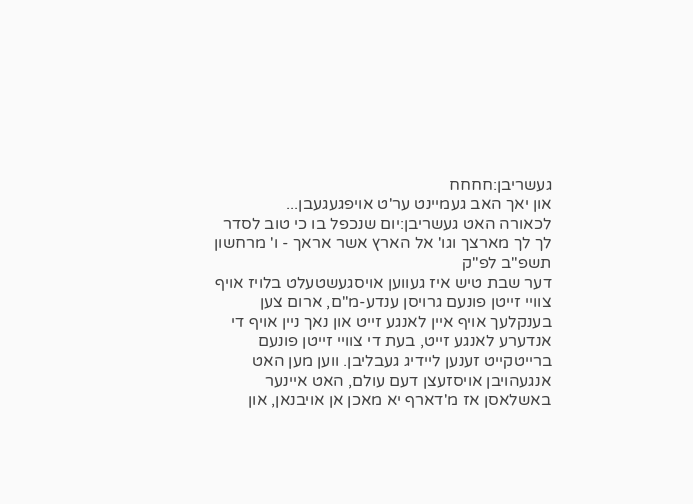געשריבן:חחחח
און יאך האב געמיינט ער'ט אויפגעגעבן...
לכאורה האט געשריבן:יום שנכפל בו כי טוב לסדר לך לך מארצך וגו' אל הארץ אשר אראך - ו' מרחשון תשפ"ב לפ"ק
דער שבת טיש איז געווען אויסגעשטעלט בלויז אויף צוויי זייטן פונעם גרויסן ענדע-מ"ם, ארום צען בענקלעך אויף איין לאנגע זייט און נאך ניין אויף די אנדערע לאנגע זייט, בעת די צוויי זייטן פונעם ברייטקייט זענען ליידיג געבליבן. ווען מען האט אנגעהויבן אויסזעצן דעם עולם, האט איינער באשלאסן אז מ'דארף יא מאכן אן אויבנאן, און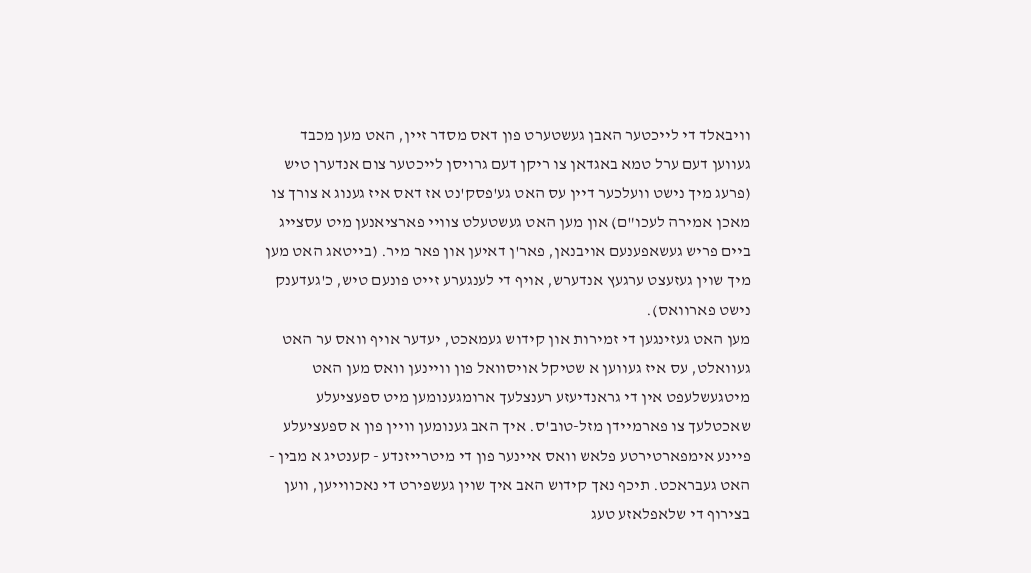וויבאלד די לייכטער האבן געשטערט פון דאס מסדר זיין, האט מען מכבד געווען דעם ערל טמא באגדאן צו ריקן דעם גרויסן לייכטער צום אנדערן טיש (פרעג מיך נישט וועלכער דיין עס האט גע'פסק'נט אז דאס איז גענוג א צורך צו מאכן אמירה לעכו"ם) און מען האט געשטעלט צוויי פארציאנען מיט עסצייג ביים פריש געשאפענעם אויבנאן, פאר'ן דאיען און פאר מיר. (בייטאג האט מען מיך שוין געזעצט ערגעץ אנדערש, אויף די לענגערע זייט פונעם טיש, כ'געדענק נישט פארוואס).
מען האט געזינגען די זמירות און קידוש געמאכט, יעדער אויף וואס ער האט געוואלט, עס איז געווען א שטיקל אויסוואל פון וויינען וואס מען האט מיטגעשלעפט אין די גראנדיעזע רענצלעך ארומגענומען מיט ספעציעלע שאכטלעך צו פארמיידן מזל-טוב'ס. איך האב גענומען וויין פון א ספעציעלע פיינע אימפארטירטע פלאש וואס איינער פון די מיטרייזנדע - קענטיג א מבין - האט געבראכט. תיכף נאך קידוש האב איך שוין געשפירט די נאכווייען, ווען בצירוף די שלאפלאזע טעג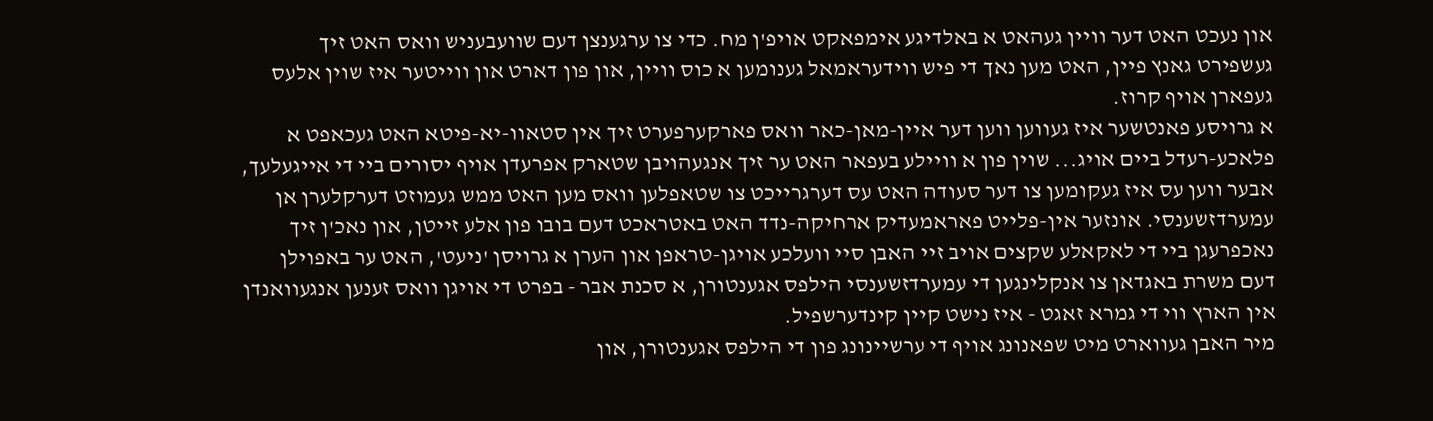און נעכט האט דער וויין געהאט א באלדיגע אימפאקט אויפ'ן מח. כדי צו ערגענצן דעם שוועבעניש וואס האט זיך געשפירט גאנץ פיין, האט מען נאך די פיש ווידעראמאל גענומען א כוס וויין, און פון דארט און ווייטער איז שוין אלעס געפארן אויף קרוז.
א גרויסע פאנטשער איז געווען ווען דער איין-מאן-כאר וואס פארקערפערט זיך אין סטאוו-יא-פיטא האט געכאפט א פלאכע-רעדל ביים אויג... שוין פון א וויילע בעפאר האט ער זיך אנגעהויבן שטארק אפרעדן אויף יסורים ביי די אייגעלעך, אבער ווען עס איז געקומען צו דער סעודה האט עס דערגרייכט צו שטאפלען וואס מען האט ממש געמוזט דערקלערן אן עמערדזשענסי. אונזער אין-פלייט פאראמעדיק ארחיקה-נדד האט באטראכט דעם בובו פון אלע זייטן, און נאכ'ן זיך נאכפרעגן ביי די לאקאלע שקצים אויב זיי האבן סיי וועלכע אויגן-טראפן און הערן א גרויסן 'ניעט', האט ער באפוילן דעם משרת באגדאן צו אנקלינגען די עמערדזשענסי הילפס אגענטורן, א סכנת אבר - בפרט די אויגן וואס זענען אנגעוואנדן אין הארץ ווי די גמרא זאגט - איז נישט קיין קינדערשפיל.
מיר האבן געווארט מיט שפאנונג אויף די ערשיינונג פון די הילפס אגענטורן, און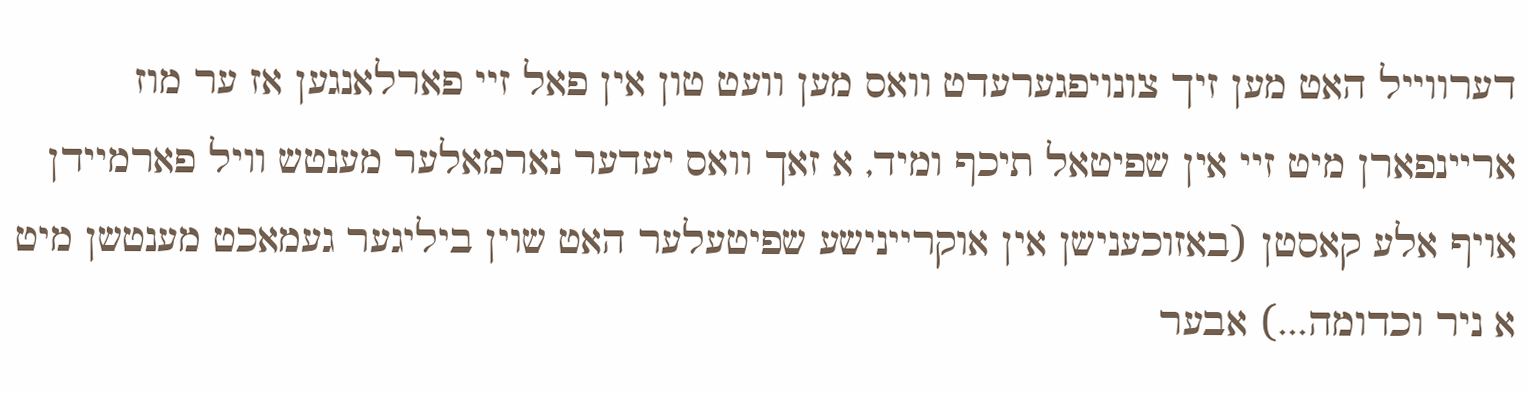דערווייל האט מען זיך צונויפגערעדט וואס מען וועט טון אין פאל זיי פארלאנגען אז ער מוז אריינפארן מיט זיי אין שפיטאל תיכף ומיד, א זאך וואס יעדער נארמאלער מענטש וויל פארמיידן אויף אלע קאסטן (באזוכענישן אין אוקריינישע שפיטעלער האט שוין ביליגער געמאכט מענטשן מיט א ניר וכדומה...) אבער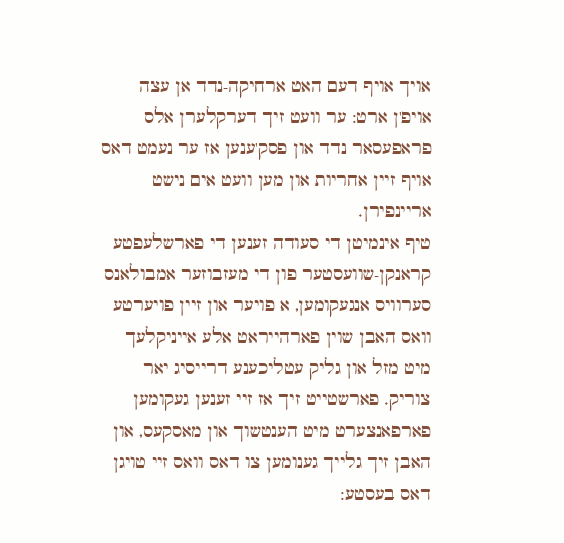אויך אויף דעם האט ארחיקה-נדד אן עצה אויפ'ן ארט: ער וועט זיך דערקלערן אלס פראפעסאר נדד און פסק'ענען אז ער נעמט דאס אויף זיין אחריות און מען וועט אים נישט אריינפירן.
טיף אינמיטן די סעודה זענען די פארשלעפטע קראנקן-שוועסטער פון די מעזבוזער אמבולאנס סערוויס אנגעקומען, א פויער און זיין פויערטע וואס האבן שוין פארהייראט אלע אייניקלעך מיט מזל און גליק עטליכענע דרייסיג יאר צוריק. פארשטייט זיך אז זיי זענען געקומען פארפאנצערט מיט הענטשוך און מאסקעס, און האבן זיך גלייך גענומען צו דאס וואס זיי טויגן דאס בעסטע: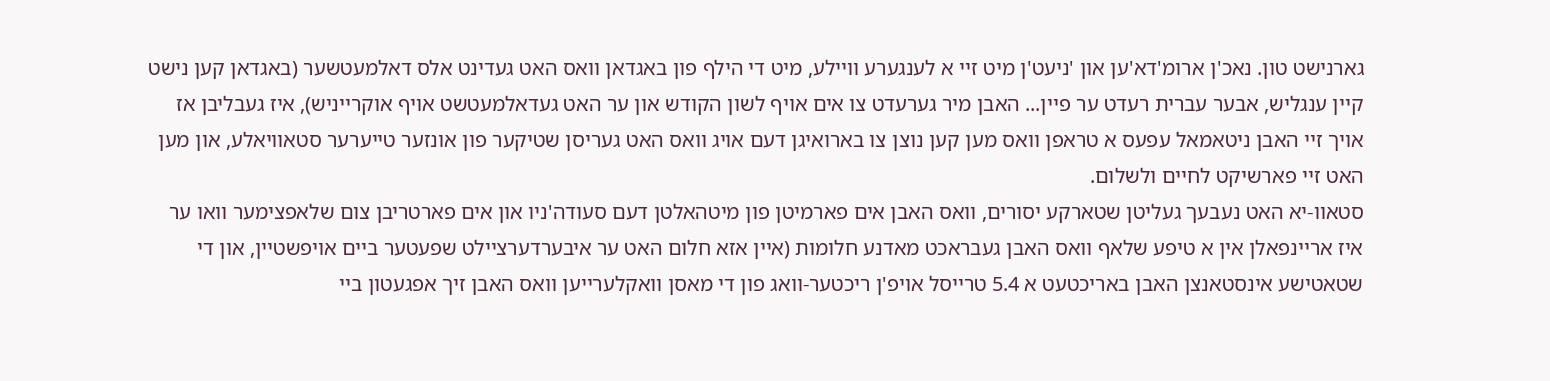גארנישט טון. נאכ'ן ארומ'דא'ען און 'ניעט'ן מיט זיי א לענגערע וויילע, מיט די הילף פון באגדאן וואס האט געדינט אלס דאלמעטשער (באגדאן קען נישט קיין ענגליש, אבער עברית רעדט ער פיין... האבן מיר גערעדט צו אים אויף לשון הקודש און ער האט געדאלמעטשט אויף אוקרייניש), איז געבליבן אז אויך זיי האבן ניטאמאל עפעס א טראפן וואס מען קען נוצן צו בארואיגן דעם אויג וואס האט געריסן שטיקער פון אונזער טייערער סטאוויאלע, און מען האט זיי פארשיקט לחיים ולשלום.
סטאוו-יא האט נעבעך געליטן שטארקע יסורים, וואס האבן אים פארמיטן פון מיטהאלטן דעם סעודה'ניו און אים פארטריבן צום שלאפצימער וואו ער איז אריינפאלן אין א טיפע שלאף וואס האבן געבראכט מאדנע חלומות (איין אזא חלום האט ער איבערדערציילט שפעטער ביים אויפשטיין, און די שטאטישע אינסטאנצן האבן באריכטעט א 5.4 טרייסל אויפ'ן ריכטער-וואג פון די מאסן וואקלערייען וואס האבן זיך אפגעטון ביי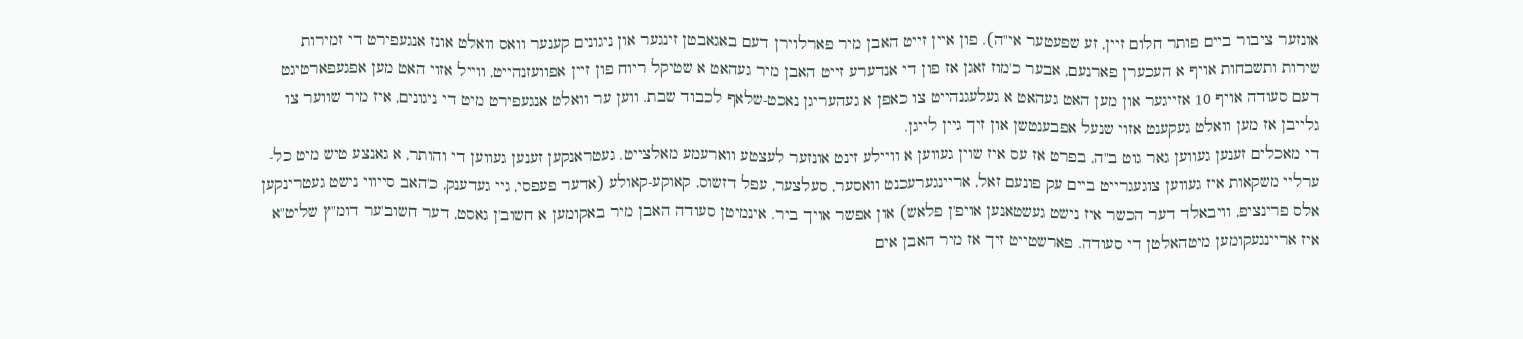אונזער ציבור ביים פותר חלום זיין, זע שפעטער אי"ה). פון איין זייט האבן מיר פארלוירן דעם באגאבטן זינגער און ניגונים קענער וואס וואלט אונז אנגעפירט די זמירות שירות ותשבחות אויף א העכערן פארנעם, אבער כ'מוז זאגן אז פון די אנדערע זייט האבן מיר געהאט א שטיקל ריוח פון זיין אפוועזנהייט, ווייל אזוי האט מען אפגעפארטיגט דעם סעודה אויף 10 אזייגער און מען האט געהאט א געלעגנהייט צו כאפן א געהעריגן נאכט-שלאף לכבוד שבת. ווען ער וואלט אנגעפירט מיט די ניגונים, איז מיר שווער צו גלייבן אז מען וואלט געקענט אזוי שנעל אפבענטשן און זיך גיין לייגן.
די מאכלים זענען געווען גאר גוט ב"ה, בפרט אז עס איז שוין געווען א וויילע זינט אונזער לעצטע ווארעמע מאלצייט. געטראנקען זענען געווען די והותר, א גאנצע טיש מיט כל-ערליי משקאות איז געווען צוגעגרייט ביים עק פונעם זאל, אריינגערעכנט וואסער, סעלצער, עפל דזשוס, קאוקע-קאולע (אדער פעפסי, גיי געדענק, כ'האב סייווי נישט געטרינקען אלס פרינציפ, וויבאלד דער הכשר איז נישט געשטאנען אויפ'ן פלאש) און אפשר אויך ביר. אינמיטן סעודה האבן מיר באקומען א חשוב'ן גאסט, דער חשוב'ער דומ"ץ שליט"א איז אריינגעקומען מיטהאלטן די סעודה. פארשטייט זיך אז מיר האבן אים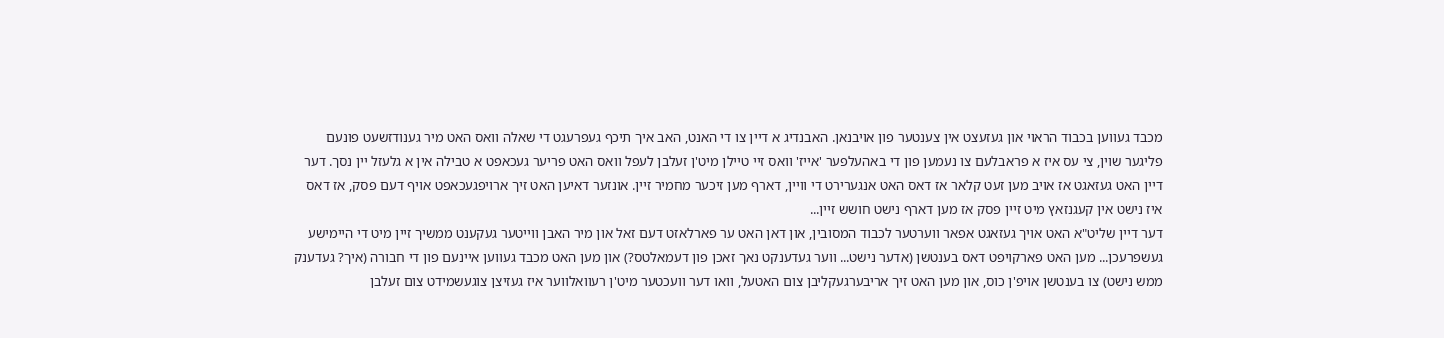מכבד געווען בכבוד הראוי און געזעצט אין צענטער פון אויבנאן. האבנדיג א דיין צו די האנט, האב איך תיכף געפרעגט די שאלה וואס האט מיר גענודזשעט פונעם פליגער שוין, צי עס איז א פראבלעם צו נעמען פון די באהעלפער 'אייז' וואס זיי טיילן מיט'ן זעלבן לעפל וואס האט פריער געכאפט א טבילה אין א גלעזל יין נסך. דער דיין האט געזאגט אז אויב מען זעט קלאר אז דאס האט אנגערירט די וויין, דארף מען זיכער מחמיר זיין. אונזער דאיען האט זיך ארויפגעכאפט אויף דעם פסק, אז דאס איז נישט אין קעגנזאץ מיט זיין פסק אז מען דארף נישט חושש זיין...
דער דיין שליט"א האט אויך געזאגט אפאר ווערטער לכבוד המסובין, און דאן האט ער פארלאזט דעם זאל און מיר האבן ווייטער געקענט ממשיך זיין מיט די היימישע געשפרעכן... מען האט פארקויפט דאס בענטשן (אדער נישט... ווער געדענקט נאך זאכן פון דעמאלטס?) און מען האט מכבד געווען איינעם פון די חבורה (איך? געדענק ממש נישט) צו בענטשן אויפ'ן כוס, און מען האט זיך אריבערגעקליבן צום האטעל, וואו דער וועכטער מיט'ן רעוואלווער איז געזיצן צוגעשמידט צום זעלבן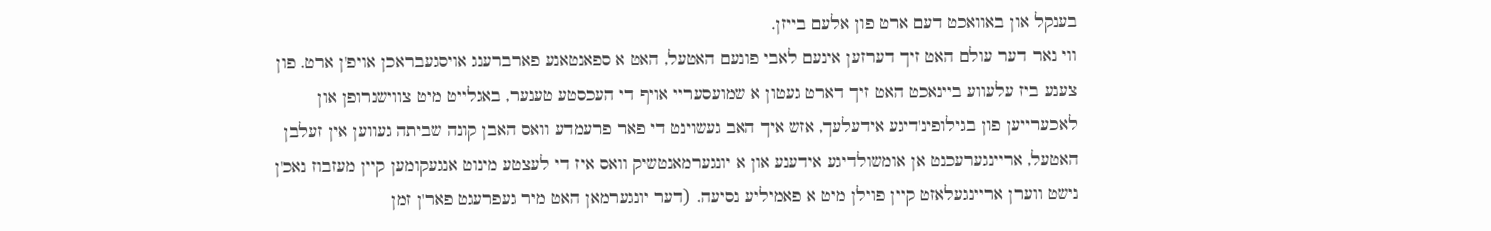בענקל און באוואכט דעם ארט פון אלעם בייזן.
ווי נאר דער עולם האט זיך דערזען אינעם לאבי פונעם האטעל, האט א ספאנטאנע פארברענג אויסגעבראכן אויפ'ן ארט. פון צענע ביז עלעווע ביינאכט האט זיך דארט געטון א שמועסעריי אויף די העכסטע טענער, באגלייט מיט צווישנרופן און לאכערייען פון בגילופינ'דיגע אידעלעך, אזש איך האב געשוינט די פאר פרעמדע וואס האבן קונה שביתה געווען אין זעלבן האטעל, אריינגערעכנט אן אומשולדיגע אידענע און א יונגערמאנטשיק וואס איז די לעצטע מינוט אנגעקומען קיין מעזבוז נאכ'ן נישט ווערן אריינגעלאזט קיין פוילן מיט א פאמיליע נסיעה. (דער יונגערמאן האט מיר געפרעגט פאר'ן זמן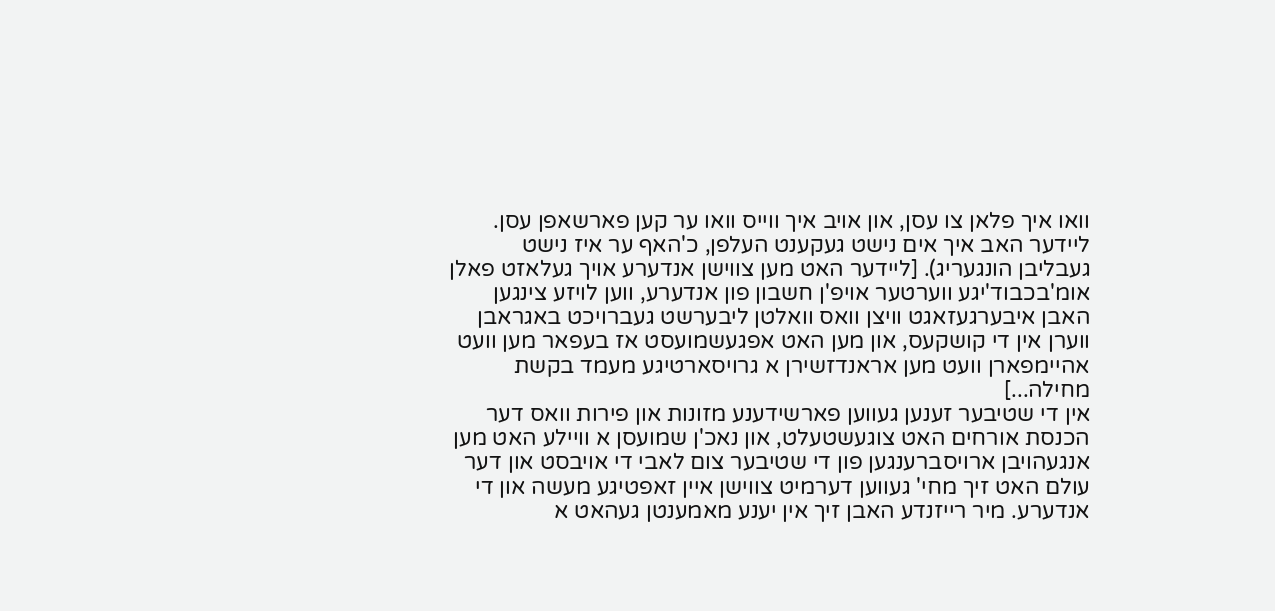וואו איך פלאן צו עסן, און אויב איך ווייס וואו ער קען פארשאפן עסן. ליידער האב איך אים נישט געקענט העלפן, כ'האף ער איז נישט געבליבן הונגעריג). [ליידער האט מען צווישן אנדערע אויך געלאזט פאלן אומ'בכבוד'יגע ווערטער אויפ'ן חשבון פון אנדערע, ווען לויזע צינגען האבן איבערגעזאגט וויצן וואס וואלטן ליבערשט געברויכט באגראבן ווערן אין די קושקעס, און מען האט אפגעשמועסט אז בעפאר מען וועט אהיימפארן וועט מען אראנדזשירן א גרויסארטיגע מעמד בקשת מחילה...]
אין די שטיבער זענען געווען פארשידענע מזונות און פירות וואס דער הכנסת אורחים האט צוגעשטעלט, און נאכ'ן שמועסן א וויילע האט מען אנגעהויבן ארויסברענגען פון די שטיבער צום לאבי די אויבסט און דער עולם האט זיך מחי' געווען דערמיט צווישן איין זאפטיגע מעשה און די אנדערע. מיר רייזנדע האבן זיך אין יענע מאמענטן געהאט א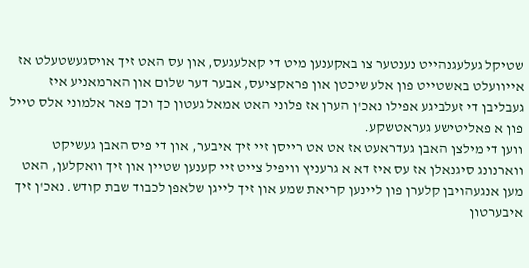שטיקל געלעגנהייט נענטער צו באקענען מיט די קאלעגעס, און עס האט זיך אויסגעשטעלט אז אייוועלט באשטייט פון אלע שיכטן און פראקציעס, אבער דער שלום און הארמאניע איז געבליבן די זעלביגע אפילו נאכ'ן הערן אז פלוני האט אמאל געטון כך וכך פאר אלמוני אלס טייל פון א פאליטישע געראטשקע.
ווען די מילצן האבן געדראעט אז אט אט רייסן זיי זיך איבער, און די פיס האבן געשיקט ווארנונג סיגנאלן אז עס איז דא א גרעניץ וויפיל צייט זיי קענען שטיין און זיך וואקלען, האט מען אנגעהויבן קלערן פון ליינען קריאת שמע און זיך לייגן שלאפן לכבוד שבת קודש. נאכ'ן זיך איבערטון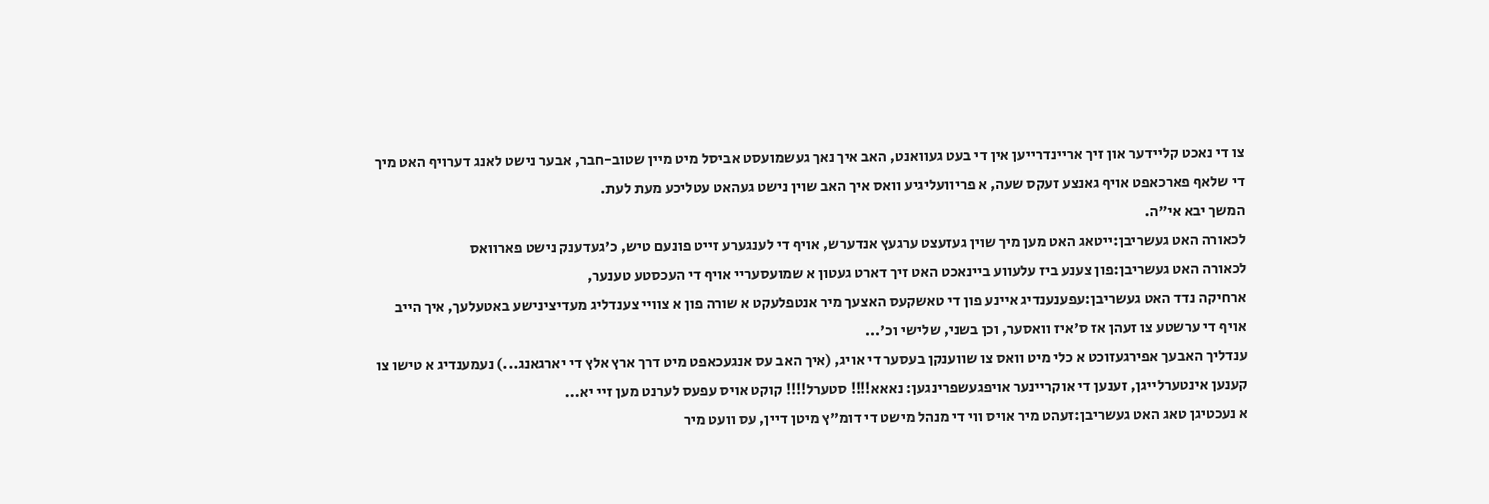צו די נאכט קליידער און זיך אריינדרייען אין די בעט געוואנט, האב איך נאך געשמועסט אביסל מיט מיין שטוב-חבר, אבער נישט לאנג דערויף האט מיך די שלאף פארכאפט אויף גאנצע זעקס שעה, א פריוועליגיע וואס איך האב שוין נישט געהאט עטליכע מעת לעת.
המשך יבא אי"ה.
לכאורה האט געשריבן:ייטאג האט מען מיך שוין געזעצט ערגעץ אנדערש, אויף די לענגערע זייט פונעם טיש, כ'געדענק נישט פארוואס
לכאורה האט געשריבן:פון צענע ביז עלעווע ביינאכט האט זיך דארט געטון א שמועסעריי אויף די העכסטע טענער,
ארחיקה נדד האט געשריבן:עפענענדיג איינע פון די טאשקעס האצעך מיר אנטפלעקט א שורה פון א צוויי צענדליג מעדיצינישע באטעלעך, איך הייב אויף די ערשטע צו זעהן אז ס'איז וואסער, וכן בשני, שלישי וכ'...
ענדליך האבעך אפירגעזוכט א כלי מיט וואס צו שווענקן בעסער די אויג, (איך האב עס אנגעכאפט מיט דרך ארץ אלץ די יארגאנג...) נעמענדיג א טישו צו קענען אינטערלייגן, זענען די אוקריינער אויפגעשפרינגען: נאאא!!!! סטערל!!!! קוקט אויס עפעס לערנט מען זיי יא...
א נעכטיגן טאג האט געשריבן:זעהט מיר אויס ווי די מנהל מישט די דומ"ץ מיטן דיין, עס וועט מיר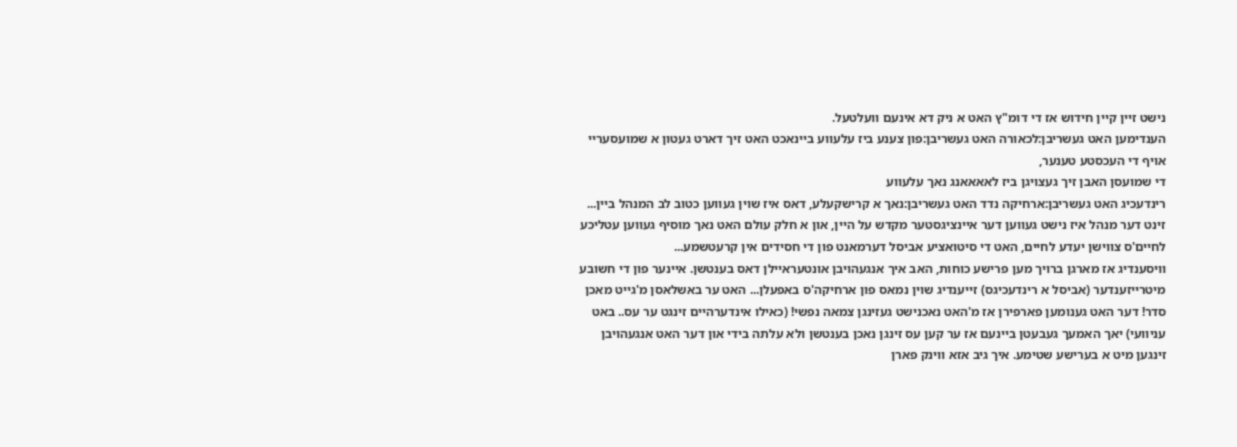נישט זיין קיין חידוש אז די דומ"ץ האט א ניק דא אינעם וועלטעל.
הענדימען האט געשריבן:לכאורה האט געשריבן:פון צענע ביז עלעווע ביינאכט האט זיך דארט געטון א שמועסעריי אויף די העכסטע טענער,
די שמועסן האבן זיך געצויגן ביז לאאאאנג נאך עלעווע
רינדעכיג האט געשריבן:ארחיקה נדד האט געשריבן:נאך א קרישקעלע, דאס איז שוין געווען כטוב לב המנהל ביין...
זינט דער מנהל איז נישט געווען דער איינציגסטער מקדש על היין, און א חלק עולם האט נאך מוסיף געווען עטליכע לחיים'ס צווישן יעדע לחיים, האט די סיטואציע אביסל דערמאנט פון די חסידים אין קרעטשמע...
וויסענדיג אז מארגן ברויך מען פרישע כוחות, האב איך אנגעהויבן אונטעראיילן דאס בענטשן. איינער פון די חשובע מיטרייזענדער (אביסל א רינדעכיגס) זייענדיג שוין נמאס פון ארחיקה'ס באפעלן... האט ער באשלאסן מ'גייט מאכן סדר! דער האט גענומען פארפירן אז מ'האט נאכנישט געזינגן צמאה נפשי! (כאילו אינדערהיים זינגט ער עס.. באט עניוועי) יאך האמעך געבעטן ביינעם אז ער קען עס זינגן נאכן בענטשן ולא עלתה בידי און דער האט אנגעהויבן זינגען מיט א בערישע שטימע. איך גיב אזא ווינק פארן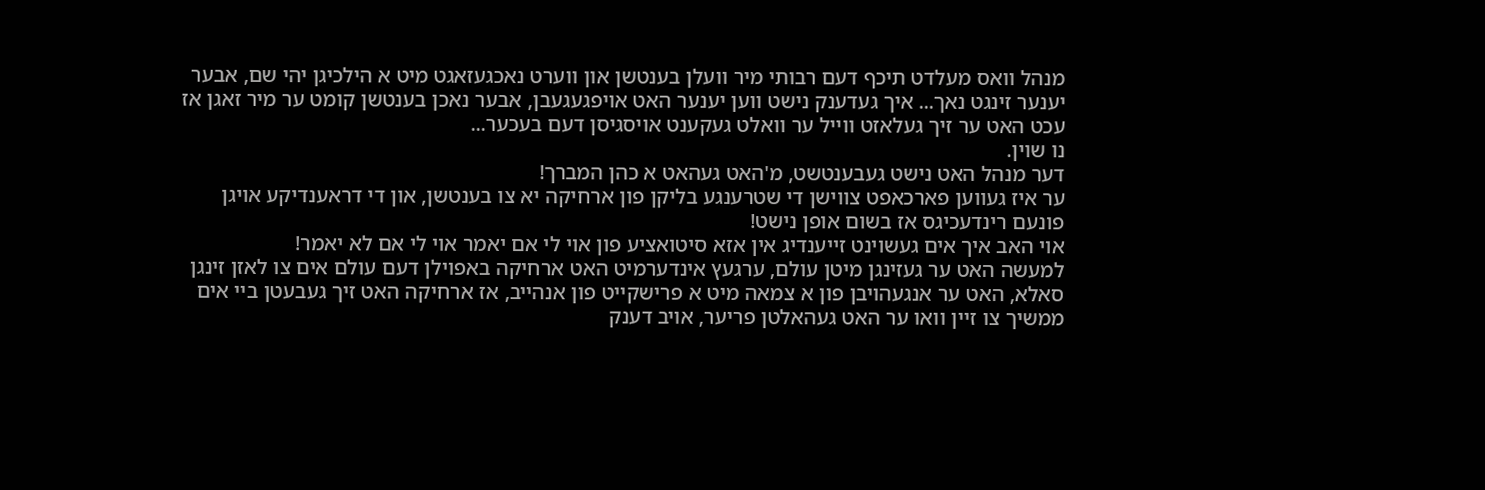מנהל וואס מעלדט תיכף דעם רבותי מיר וועלן בענטשן און ווערט נאכגעזאגט מיט א הילכיגן יהי שם, אבער יענער זינגט נאך... איך געדענק נישט ווען יענער האט אויפגעגעבן, אבער נאכן בענטשן קומט ער מיר זאגן אז עכט האט ער זיך געלאזט ווייל ער וואלט געקענט אויסגיסן דעם בעכער...
נו שוין.
דער מנהל האט נישט געבענטשט, מ'האט געהאט א כהן המברך!
ער איז געווען פארכאפט צווישן די שטרענגע בליקן פון ארחיקה יא צו בענטשן, און די דראענדיקע אויגן פונעם רינדעכיגס אז בשום אופן נישט!
אוי האב איך אים געשוינט זייענדיג אין אזא סיטואציע פון אוי לי אם יאמר אוי לי אם לא יאמר!
למעשה האט ער געזינגן מיטן עולם, ערגעץ אינדערמיט האט ארחיקה באפוילן דעם עולם אים צו לאזן זינגן סאלא, האט ער אנגעהויבן פון א צמאה מיט א פרישקייט פון אנהייב, אז ארחיקה האט זיך געבעטן ביי אים ממשיך צו זיין וואו ער האט געהאלטן פריער, אויב דענק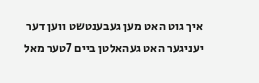איך גוט האט מען געבענטשט ווען דער יעניגער האט געהאלטן ביים 7טער מאל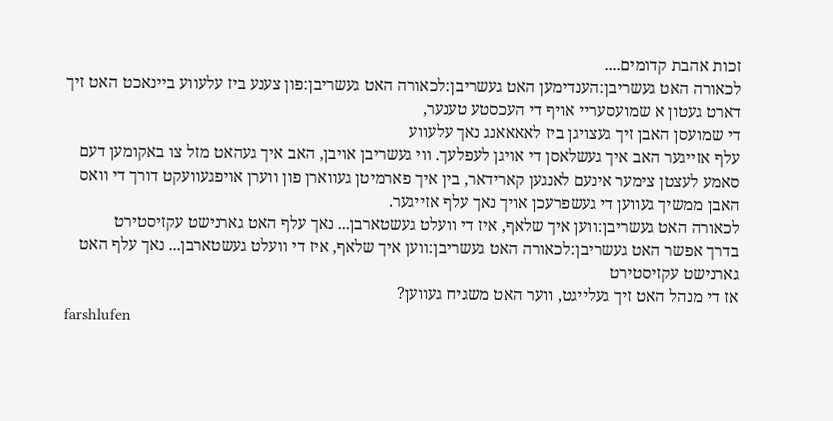זכות אהבת קדומים....
לכאורה האט געשריבן:הענדימען האט געשריבן:לכאורה האט געשריבן:פון צענע ביז עלעווע ביינאכט האט זיך דארט געטון א שמועסעריי אויף די העכסטע טענער,
די שמועסן האבן זיך געצויגן ביז לאאאאנג נאך עלעווע
עלף אזייגער האב איך געשלאסן די אויגן לעפלעך. ווי געשריבן אויבן, האב איך געהאט מזל צו באקומען דעם סאמע לעצטן צימער אינעם לאנגען קארידאר, בין איך פארמיטן געווארן פון ווערן אויפגעוועקט דורך די וואס האבן ממשיך געווען די געשפרעכן אויך נאך עלף אזייגער.
לכאורה האט געשריבן:ווען איך שלאף, איז די וועלט געשטארבן... נאך עלף האט גארנישט עקזיסטירט
בדרך אפשר האט געשריבן:לכאורה האט געשריבן:ווען איך שלאף, איז די וועלט געשטארבן... נאך עלף האט גארנישט עקזיסטירט
אז די מנהל האט זיך געלייגט, ווער האט משגיח געווען?
farshlufen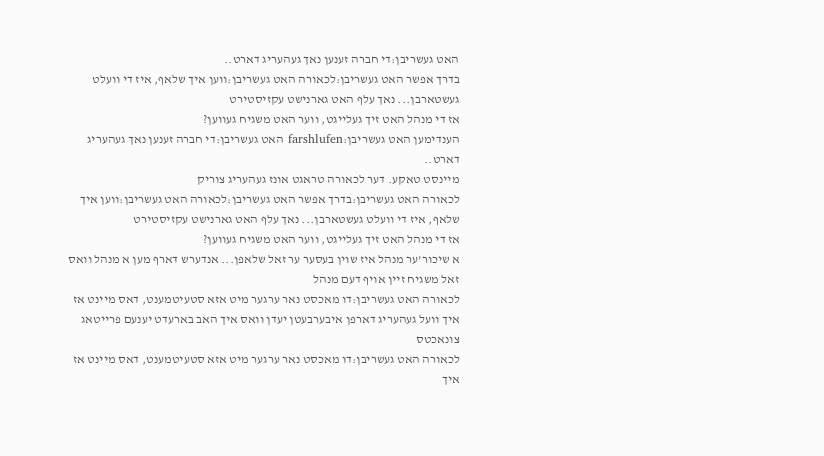האט געשריבן:די חברה זענען נאך געהעריג דארט..
בדרך אפשר האט געשריבן:לכאורה האט געשריבן:ווען איך שלאף, איז די וועלט געשטארבן... נאך עלף האט גארנישט עקזיסטירט
אז די מנהל האט זיך געלייגט, ווער האט משגיח געווען?
הענדימען האט געשריבן:farshlufen האט געשריבן:די חברה זענען נאך געהעריג דארט..
מיינסט טאקע. דער לכאורה טראגט אונז געהעריג צוריק
לכאורה האט געשריבן:בדרך אפשר האט געשריבן:לכאורה האט געשריבן:ווען איך שלאף, איז די וועלט געשטארבן... נאך עלף האט גארנישט עקזיסטירט
אז די מנהל האט זיך געלייגט, ווער האט משגיח געווען?
א שיכור'ער מנהל איז שוין בעסער ער זאל שלאפן... אנדערש דארף מען א מנהל וואס זאל משגיח זיין אויף דעם מנהל
לכאורה האט געשריבן:דו מאכסט נאר ערגער מיט אזא סטעיטמענט, דאס מיינט אז איך וועל געהעריג דארפן איבערבעטן יעדן וואס איך האב בארעדט יענעם פרייטאג צונאכטס
לכאורה האט געשריבן:דו מאכסט נאר ערגער מיט אזא סטעיטמענט, דאס מיינט אז איך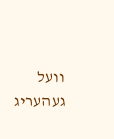וועל געהעריג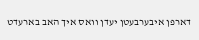דארפן איבערבעטן יעדן וואס איך האב בארעדט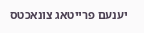יענעם פרייטאג צונאכטס